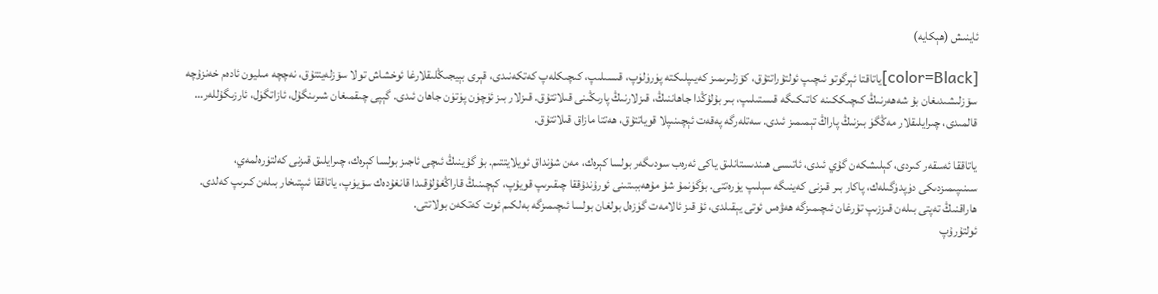ئاينىش (ھېكايە)

[color=Black]ياتاقتا ئېرگوتو ئىچىپ ئولتۇراتتۇق، كۆزلىرىمىز كەيىپلىكتە پۈرۈلۈپ، قىسىلىپ، كىچىكلەپ كەتكەنىدى، قېرى بېيجىڭلىقلارغا ئوخشاش تولا سۆزلەيتتۇق، نەچچە مىليون ئادەم خەنزۇچە سۆزلىشىدىغان بۇ شەھەرنىڭ كىچىككىنە كاتىكىگە قىستىلىپ، بىر بۇلۇڭدا جاھاننىڭ، قىزلارنىڭ پارىڭىنى قىلاتتۇق. قىزلار بىز ئۈچۈن پۈتۈن جاھان ئىدى. گېپى چىقمىغان شىرىنگۇل، ئازاتگۈل، ئارزىگۇللەر… قالمىدى، چىرايلىقلار مەڭگۈ بىزنىڭ پاراڭ تېمىمىز ئىدى. سەتلەرگە پەقەت ئېچىنىپلا قوياتتۇق، ھەتتا مازاق قىلاتتۇق.

ياتاققا ئەسقەر كىردى، كېلىشكەن گۇي ئىدى، ئاتىسى ھىندىستانلىق ياكى ئەرەب سودىگەر بولسا كېرەك، مەن شۇنداق ئويلايتتىم. بۇ گۇينىڭ ئىچى ئاجىز بولسا كېرەك، چىرايلىق قىزنى كەلتۈرەلمەي، سىنىپىمىزدىكى دۈپدۈگىلەك، پاكار بىر قىزنى كەينىگە سېلىپ يۈرەتتى. بۈگۈنمۇ شۇ مۇھەببىتىنى ئورۇندۇققا چىقىرىپ قويۇپ، كېچىنىڭ قاراڭغۇلۇقىدا قانغۇدەك سۆيۈپ، ياتاققا ئىپتىخار بىلەن كىرىپ كەلدى. ھاراقنىڭ تەپتى بىلەن قىززىپ تۇرغان ئىچىمىزگە ھەۋەس ئوتى يېقىلدى، ئۇ قىز ئالامەت گۈزەل بولغان بولسا ئىچىمىزگە بەلكىم ئوت كەتكەن بولاتتى.
ئولتۇرۇپ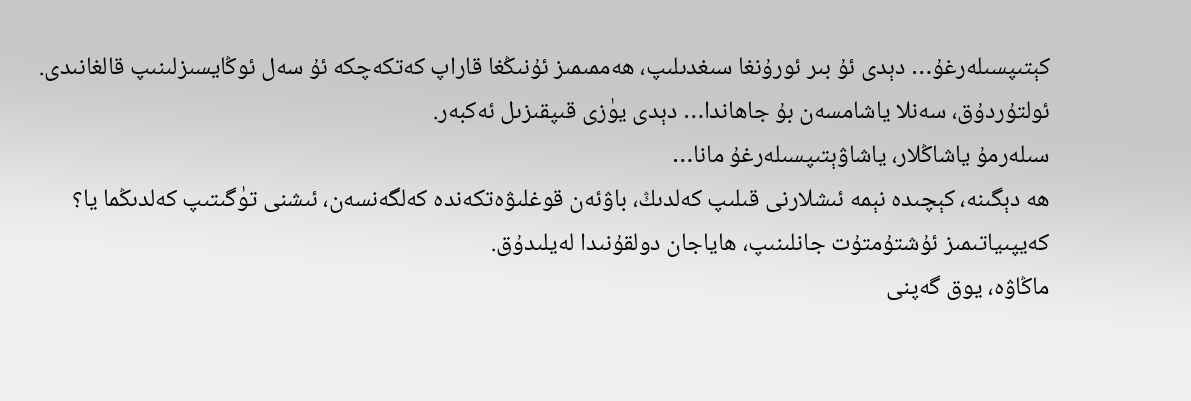كېتىپسىلەرغۇ… دېدى ئۇ بىر ئورۇنغا سىغدىلىپ، ھەممىمىز ئۇنىڭغا قاراپ كەتكەچكە ئۇ سەل ئوڭايسىزلىنىپ قالغانىدى.
ئولتۇردۇق، سەنلا ياشامسەن بۇ جاھاندا… دېدى يۈزى قىپقىزىل ئەكبەر.
سىلەرمۇ ياشاڭلار، ياشاۋېتىپسىلەرغۇ مانا…
ھە دېگىنە، كېچىدە نېمە ئىشلارنى قىلىپ كەلدىڭ، باۋئەن قوغلىۋەتكەندە كەلگەنسەن، ئىشنى تۈگىتىپ كەلدىڭما يا؟
كەيپىياتىمىز ئۇشتۇمتۇت جانلىنىپ، ھاياجان دولقۇنىدا لەيلىدۇق.
ماڭاۋە، يوق گەپنى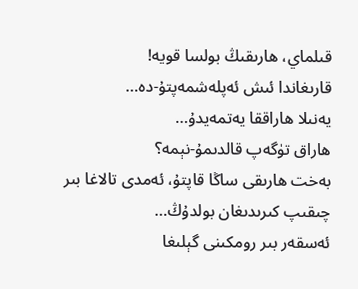قىلماي، ھارىقىڭ بولسا قويە!
قارىغاندا ئىش ئەپلەشمەپتۇ-دە…
يەنىلا ھاراققا يەتمەيدۇ…
ھاراق تۈگەپ قالدىمۇ-نېمە؟
بەخت ھارىقى ساڭا قاپتۇ، ئەمدى تالاغا بىر چىقىپ كىرىدىغان بولدۇڭ…
ئەسقەر بىر رومكىنى گېلىغا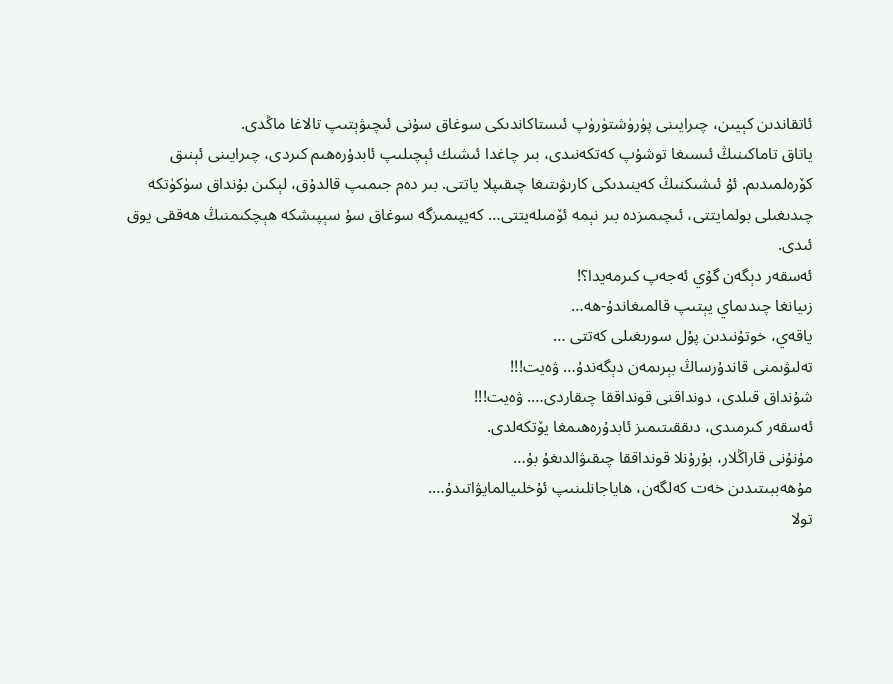ئاتقاندىن كېيىن، چىرايىنى پۈرۈشتۈرۈپ ئىستاكاندىكى سوغاق سۇنى ئىچىۋېتىپ تالاغا ماڭدى.
ياتاق تاماكىنىڭ ئىسىغا توشۇپ كەتكەنىدى، بىر چاغدا ئىشىك ئېچىلىپ ئابدۇرەھىم كىردى، چىرايىنى ئېنىق كۆرەلمىدىم. ئۇ ئىشىكنىڭ كەينىدىكى كارىۋىتىغا چىقىپلا ياتتى. بىر دەم جىمىپ قالدۇق، لېكىن بۇنداق سۈكۈتكە چىدىغىلى بولمايتتى، ئىچىمىزدە بىر نېمە ئۆمىلەيتتى… كەيپىمىزگە سوغاق سۇ سېپىشكە ھېچكىمنىڭ ھەققى يوق ئىدى.
ئەسقەر دېگەن گۇي ئەجەپ كىرمەيدا؟!
زىيانغا چىدىماي يېتىپ قالمىغاندۇ-ھە…
ياقەي، خوتۇنىدىن پۇل سورىغىلى كەتتى …
تەلىۋىمنى قاندۇرساڭ بېرىمەن دېگەندۇ… ۋەيت!!!
شۇنداق قىلدى، دونداقنى قونداققا چىقاردى…. ۋەيت!!!
ئەسقەر كىرمىدى، دىققىتىمىز ئابدۇرەھىمغا يۆتكەلدى.
مۇنۇنى قاراڭلار، بۇرۇنلا قونداققا چىقىۋالدىغۇ بۇ…
مۇھەببىتىدىن خەت كەلگەن، ھاياجانلىنىپ ئۇخلىيالمايۋاتىدۇ….
تولا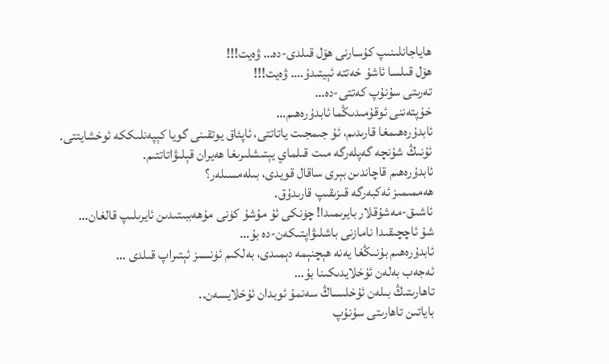ھاياجانلىنىپ كۇسارنى ھۆل قىلدى-دە… ۋەيت!!!
ھۆل قىلسا ئاشۇ خەتتە ئېيتىدۇ…. ۋەيت!!!
تەرىتى سۇنۇپ كەتتى-دە…
خۇپتەننى ئوقۇمىدىڭما ئابدۇرەھىم…
ئابدۇرەھىمغا قارىدىم، ئۇ جىمجىت ياتاتتى، ئاپئاق يوتقىنى گويا كېپەنلىككە ئوخشايتتى. ئۇنىڭ شۇنچە گەپلەرگە مىت قىلماي يېتىشلىرىغا ھەيران قېلىۋاتاتتىم.
ئابدۇرەھىم قاچاندىن بېرى ساقال قويدى، بىلەمسىلەر؟
ھەممىمىز ئەكبەرگە قىزىقىپ قارىدۇق.
ئاشىق-مەشۇقلار بايرىمىدا! چۈنكى ئۇ مۇشۇ كۈنى مۇھەببىتىدىن ئايرىلىپ قالغان…
شۇ ئاچچىقىدا نامازنى باشلىۋاپتىكەن-دە بۇ…
ئابدۇرەھىم بۇنىڭغا يەنە ھېچنېمە دېمىدى، بەلكىم ئۈنسىز ئېتىراپ قىلدى …
ئەجەب بەلەن ئۇخلايدىكىنا بۇ…
تاھارىتىڭ بىلەن ئۇخلىساڭ سەنمۇ ئوبدان ئۇخلايسەن..
باياتىن تاھارىتى سۇنۇپ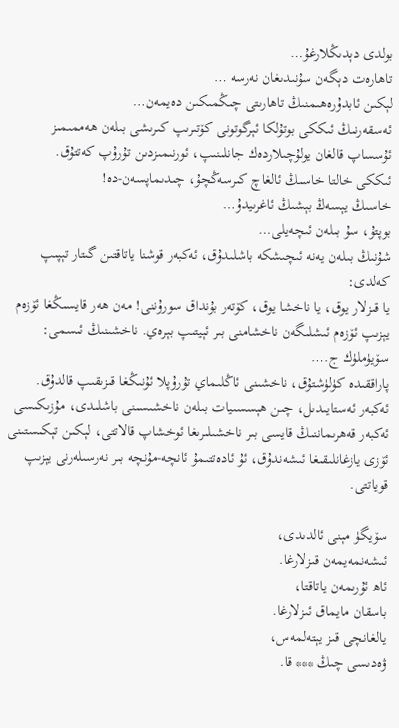بولدى دېدىڭلارغۇ…
تاھارەت دېگەن سۇنىدىغان نەرسە …
لېكىن ئابدۇرەھىمنىڭ تاھارىتى چىڭمىكىن دەيمەن…
ئەسقەرنىڭ ئىككى بوتۇلكا ئېرگوتونى كۆتىرىپ كىرىشى بىلەن ھەممىمىز ئۇسساپ قالغان يولۇچىلاردەك جانلىنىپ، ئورنىمىزدىن تۇرۇپ كەتتۇق.
ئىككى خالتا خاسىڭ ئالغاچ كىرسەڭچۇ، چىدىماپسەن-دە!
خاسىڭ يېسەڭ بېشىڭ ئاغرىيدۇ…
بوپتۇ، سۇ بىلەن ئىچەيلى…
شۇنىڭ بىلەن يەنە ئىچىشكە باشلىدۇق، ئەكبەر قوشنا ياتاقتىن گىتار تېپىپ كەلدى:
يا قىزلار يوق، يا ناخشا يوق، كۆتەر بۇنداق سورۇننى! مەن ھەر قايسىڭغا ئۆزەم يېزىپ ئۆزەم ئىشلىگەن ناخشامنى بىر ئېيتىپ بېرەي. ناخشىنىڭ ئىسمى: سۆيۈملۈك ج.…
پاراققىدە كۈلۈشتۇق، ناخشىنى ئاڭلىماي تۇرۇپلا ئۇنىڭغا قىزىقىپ قالدۇق. ئەكبەر ئەستايىدىل، چىن ھېسسىيات بىلەن ناخشىسىنى باشلىدى، مۇزىكىسى ئەكبەر قەھرىماننىڭ قايسى بىر ناخشىلىرىغا ئوخشاپ قالاتتى، لېكىن تېكىستىنى ئۆزى يازغانلىقىغا ئىشەندۇق، ئۇ ئادەتتىمۇ ئانچە-مۇنچە بىر نەرسىلەرنى يېزىپ قوياتتى.

سۆيگۈ مېنى ئالدىدى،
ئىشەنمەيمەن قىزلارغا.
ئاھ ئۇرىمەن ياتاقتا،
باسقان مايماق ئىزلارغا.
يالغانچى قىز يېتەلمەس،
ۋەدىسى چىڭ *** قا.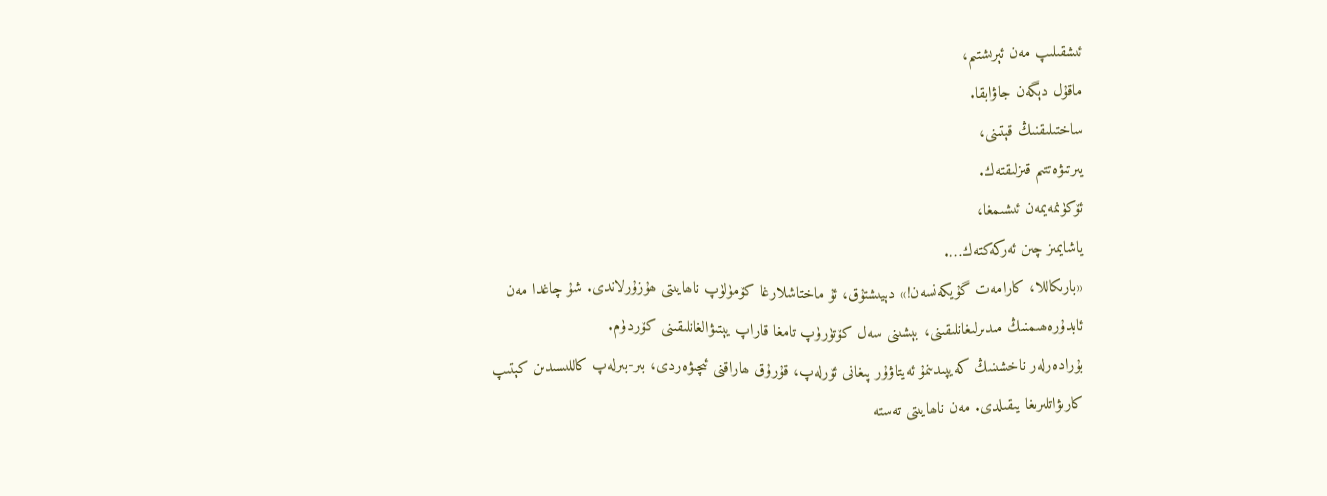ئىشقىلىپ مەن ئېرىشتىم،
ماقۇل دېگەن جاۋابقا.
ساختىلىقنىڭ قېتىنى،
يىرتىۋەتتىم قىزلىقتەك.
ئۆكۈنمەيمەن ئىشىمغا،
ياشايمىز چىن ئەركەكتەك….
«بارىكاللا، كارامەت گۇيكەنسەن!» دېيىشتۇق، ئۇ ماختاشلارغا كۆمۈلۈپ ناھايىتى ھۇزۇرلاندى. شۇ چاغدا مەن ئابدۇرەھىمنىڭ مىدىرلىغانلىقىنى، بېشىنى سەل كۆتۈرۈپ تامغا قاراپ يېتىۋالغانلىقىنى كۆردۈم.
بۇرادەرلەر ناخشىنىڭ كەيپىدىنمۇ ئەيتاۋۇر پىغانى ئۆرلەپ، قۇرۇق ھاراقنى ئىچىۋەردى، بىر-بىرلەپ كاللىسىدىن كېتىپ كارىۋاتلىرىغا يىقىلدى. مەن ناھايىتى تەستە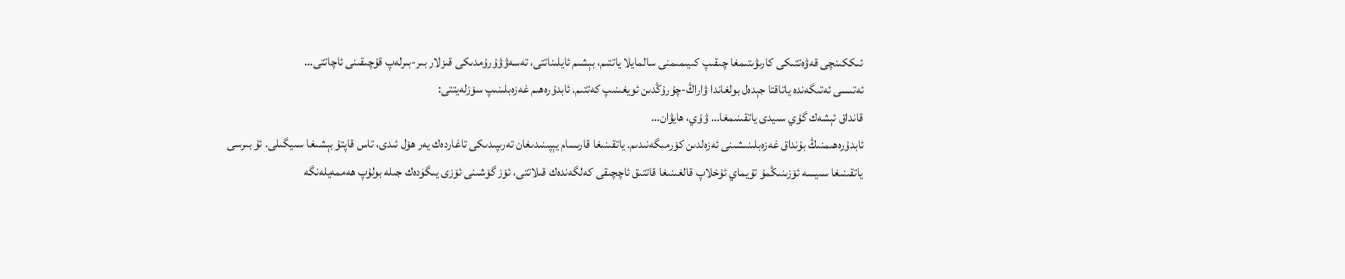ئىككىنچى قەۋەتتىكى كارىۋىتىمغا چىقىپ كىيىمىمنى سالمايلا ياتتىم، بېشىم ئايلىناتتى، تەسەۋۋۇرۇمدىكى قىزلار بىر-بىرلەپ قۇچىقىنى ئاچاتتى…
ئەتىسى ئەتىگەندە ياتاقتا جېدەل بولغاندا ۋاراڭ-چۇرۇڭدىن ئويغىنىپ كەتتىم. ئابدۇرەھىم غەزەبلىنىپ سۆزلەيتتى:
قانداق ئېشەك گۇي سىيدى ياتقىنىمغا… ۋۇي، ھايۋان…
ئابدۇرەھىمنىڭ بۇنداق غەزەبلىنىشىنى ئەزەلدىن كۆرمىگەنىدىم. ياتقىنىغا قارىسام يېپىنىدىغان تەرىپىدىكى تاغاردەك يەر ھۆل ئىدى، تاس قاپتۇ بېشىغا سىيگىلى. ئۇ بىرسى ياتقىنىغا سىيسە ئۆزىنىڭمۇ تۇيماي ئۇخلاپ قالغىنىغا قاتتىق ئاچچىقى كەلگەندەك قىلاتتى، ئۆز گۆشىنى ئۆزى يىگۈدەك جىلە بولۇپ ھەممەيلەنگە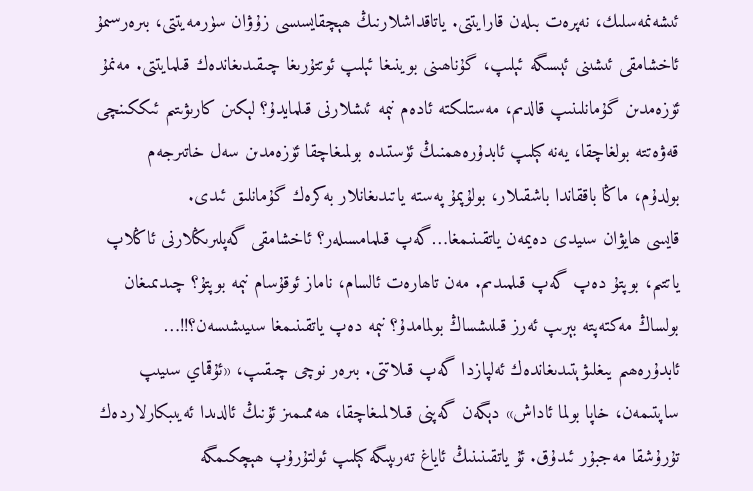ئىشەنمەسلىك، نەپرەت بىلەن قارايتتى. ياتاقداشلارنىڭ ھېچقايسىسى زۇۋان سۈرمەيتتى، بىرەرسىمۇ ئاخشامقى ئىشىنى ئېسىگە ئېلىپ، گۇناھىنى بوينىغا ئېلىپ ئوتتۇرىغا چىقىدىغاندەك قىلمايتتى. مەنمۇ ئۆزەمدىن گۇمانلىنىپ قالدىم، مەستلىكتە ئادەم نېمە ئىشلارنى قىلمايدۇ؟ لېكىن كارىۋىتىم ئىككىنچى قەۋەتتە بولغاچقا، يەنە كېلىپ ئابدۇرەھمنىڭ ئۈستىدە بولمىغاچقا ئۆزەمدىن سەل خاتىرجەم بولدۇم، ماڭا باققاندا باشقىلار، بولۇپمۇ پەستە ياتىدىغانلار بەكرەك گۇمانلىق ئىدى.
قايسى ھايۋان سىيدى دەيمەن ياتقىنىمغا…گەپ قىلمامسىلەر؟ ئاخشامقى گەپلىرىڭلارنى ئاڭلاپ ياتتىم، بوپتۇ دەپ گەپ قىلمىدىم. مەن تاھارەت ئالسام، ناماز ئوقۇسام نېمە بوپتۇ؟ چىدىمىغان بولساڭ مەكتەپتە بېرىپ ئەرز قىلىشساڭ بولمامدۇ؟ نېمە دەپ ياتقىنىمغا سىيىشىسەن؟!!…
ئابدۇرەھىم يىغلىۋېتىدىغاندەك ئەلپازدا گەپ قىلاتتى. بىرەر نوچى چىقىپ، «ئۇقماي سىيىپ ساپتىمەن، خاپا بولما ئاداش» دېگەن گەپنى قىلالمىغاچقا، ھەممىمىز ئۇنىڭ ئالدىدا ئەيىبكارلاردەك تۇرۇشقا مەجبۇر ئىدۇق. ئۇ ياتقىنىنىڭ ئاياغ تەرىپىگە كېلىپ ئولتۇرۇپ ھېچكىمگە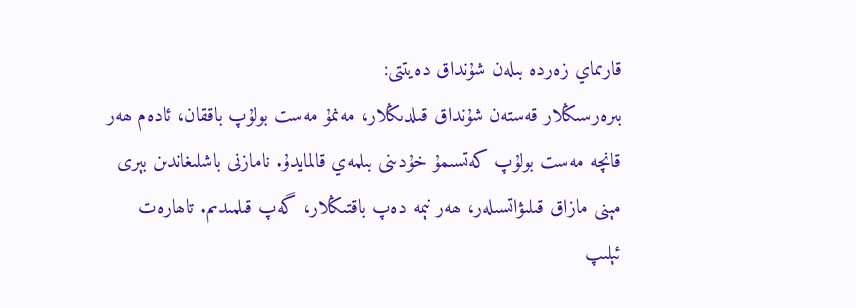قارىماي زەردە بىلەن شۇنداق دەيتتى:
بىرەرسىڭلار قەستەن شۇنداق قىلدىڭلار، مەنمۇ مەست بولۇپ باققان، ئادەم ھەر قانچە مەست بولۇپ كەتسىمۇ خۇدىنى بىلمەي قالمايدۇ. نامازنى باشلىغاندىن بېرى مېنى مازاق قىلىۋاتسىلەر، ھەر نېمە دەپ باقتىڭلار، گەپ قىلمىدىم. تاھارەت ئېلىپ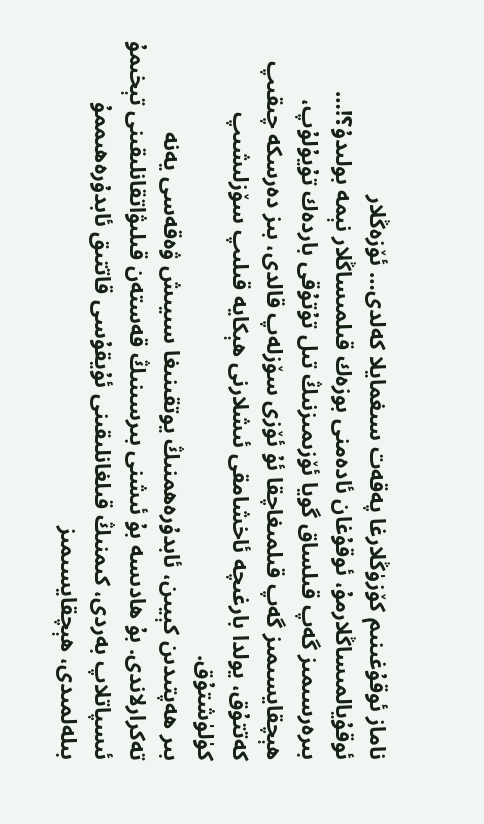ناماز ئوقۇغىنىم كۆزۈڭلارغا پەقەت سىغمايلا كەلدى… ئۆزەڭلار ئوقۇيالمىساڭلارمۇ، ئوقۇغان ئادەمنى بوزەك قىلمىساڭلار نېمە بولىدۇ؟!…
بىرەرسىمىز گەپ قىلساق گويا ئۆزىمىزنىڭ تىل تۇتۇقى باردەك تۇيۇلۇپ، ھېچقايسىمىز گەپ قىلمىغاچقا ئۇ ئۆزى سۆزلەپ قالدى، بىز دەرسكە چىقىپ كەتتۇق، يولدا بارغىچە ئاخشامقى ئىشلارنى ھېكايە قىلىپ سۆزلىشىپ كۈلۈشتۇق.
بىر ھەپتىدىن كېيىن، ئابدۇرەھمنىڭ يوتقىنىغا سىيىش ۋەقەسى يەنە تەكرارلاندى. بۇ ھادىسە بۇ ئىشنى بىرسىنىڭ قەستەن قىلىۋاتقانلىقىنى تېخىمۇ ئىسپاتلاپ بەردى، كىمنىڭ قىلغانلىقىنى ئۇيقۇسى قاتتىق ئابدۇرەھىممۇ بىلەلمىدى، ھېچقايسىمىز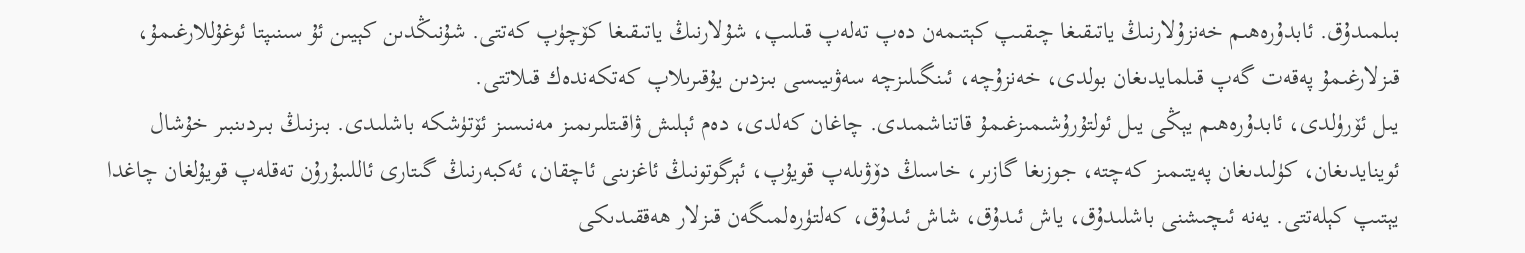بىلمىدۇق. ئابدۇرەھىم خەنزۇلارنىڭ ياتىقىغا چىقىپ كېتىمەن دەپ تەلەپ قىلىپ، شۇلارنىڭ ياتىقىغا كۆچۈپ كەتتى. شۇنىڭدىن كېيىن ئۇ سىنىپتا ئوغۇللارغىمۇ، قىزلارغىمۇ پەقەت گەپ قىلمايدىغان بولدى، خەنزۇچە، ئىنگىلىزچە سەۋىيىسى بىزدىن يۇقىرىلاپ كەتكەندەك قىلاتتى.
يىل ئۆرۈلدى، ئابدۇرەھىم يېڭى يىل ئولتۇرۇشىمىزغىمۇ قاتناشمىدى. چاغان كەلدى، دەم ئېلىش ۋاقىتلىرىمىز مەنىسىز ئۆتۈشكە باشلىدى. بىزنىڭ بىردىنبىر خۇشال ئوينايدىغان، كۈلىدىغان پەيتىمىز كەچتە، جوزىغا گازىر، خاسىڭ دۆۋىلەپ قويۇپ، ئېرگوتونىڭ ئاغزىنى ئاچقان، ئەكبەرنىڭ گىتارى ئاللىبۇرۇن تەقلەپ قويۇلغان چاغدا يېتىپ كېلەتتى. يەنە ئىچىشنى باشلىدۇق، ياش ئىدۇق، شاش ئىدۇق، كەلتۈرەلمىگەن قىزلار ھەققىدىكى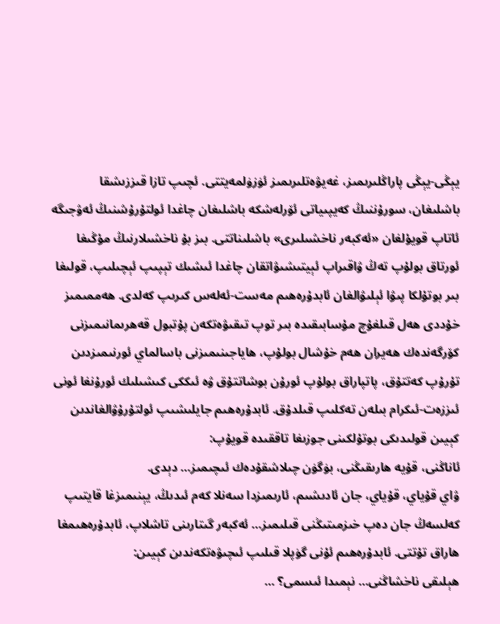يېڭى-يېڭى پاراڭلىرىمىز، غەيۋەتلىرىمىز ئۈزۈلمەيتتى. ئچىپ تازا قىززىشقا باشلىغان، سورۇننىڭ كەيپىياتى ئۆرلەشكە باشلىغان چاغدا ئولتۇرۇشنىڭ ئەۋجىگە ئاتاپ قويۇلغان «ئەكبەر ناخشىلىرى» باشلىناتتى. بىز بۇ ناخشىلارنىڭ مۇڭىغا ئورتاق بولۇپ تەڭ ۋاقىراپ ئېيتىشىۋاتقان چاغدا ئىشىك تېپىپ ئېچىلىپ، قولىغا بىر بوتۇلكا پىۋا ئېلىۋالغان ئابدۇرەھىم مەست-ئەلەس كىرىپ كەلدى. ھەممىمىز خۇددى ھەل قىلغۇچ مۇسابىقىدە بىر توپ تىقىۋەتكەن پۇتبول قەھرىمانىمىزنى كۆرگەندەك ھەيران ھەم خۇشال بولۇپ، ھاياجىنىمىزنى باسالماي ئورنىمىزدىن تۇرۇپ كەتتۇق، پاتپاراق بولۇپ ئورۇن بوشاتتۇق ۋە ئىككى كىشىلىك ئورۇنغا ئونى ئىززەت-ئىكرام بىلەن تەكلىپ قىلدۇق. ئابدۇرەھىم جايلىشىپ ئولتۇرۇۋالغاندىن كېيىن قولىدىكى بوتۇلكىنى جوزىغا تاققىدە قويۇپ:
ئاناڭنى، قۇيە ھارىقىڭنى، بۈگۈن چىلاشقۇدەك ئىچىمىز… دېدى.
ۋاي قۇياي، قۇياي، جان ئادىشىم، ئارىمىزدا سەنلا كەم ئىدىڭ، يېنىمىزغا قايتىپ كەلسەڭ جان دەپ خىزمىتىڭنى قىلىمىز… ئەكبەر گىتارىنى تاشلاپ، ئابدۇرەھىمغا ھاراق تۇتتى. ئابدۇرەھىم ئۇنى گۈپلا قىلىپ ئىچىۋەتكەندىن كېيىن:
ھېلىقى ناخشاڭنى… نېمىدا ئىسمى؟ …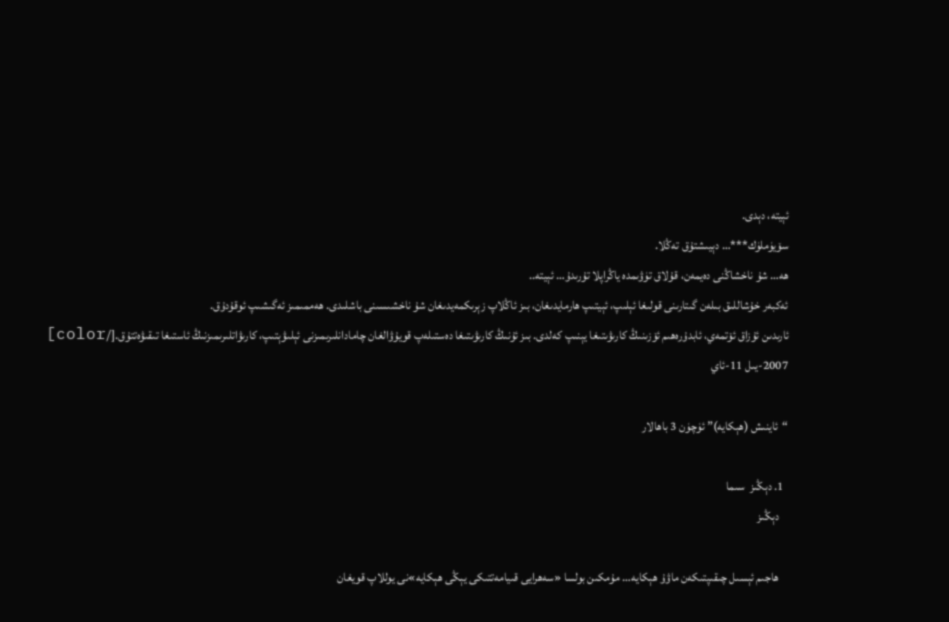ئېيتە، دېدى.
سۆيۈملۈك***… دېيىشتۇق تەڭلا.
ھە… شۇ ناخشاڭنى دەيمەن، قۇلاق تۈۋىمدە ياڭراپلا تۇرىدۇ… ئېيتە..
ئەكبەر خۇشاللىق بىلەن گىتارىنى قولىغا ئېلىپ، ئېيتىپ ھارمايدىغان، بىز ئاڭلاپ زېرىكمەيدىغان شۇ ناخشىسىنى باشلىدى. ھەممىمىز ئەگىشىپ ئوقۇدۇق.
ئارىدىن ئۇزاق ئۆتمەي، ئابدۇرەھىم ئۆزىنىڭ كارىۋىتىغا يېنىپ كەلدى. بىز ئۇنىڭ كارىۋىتىغا دەستىلەپ قويۇۋالغان چامادانلىرىمىزنى ئېلىۋېتىپ، كارىۋاتلىرىمىزنىڭ ئاستىغا تىقىۋەتتۇق.[/color]
2007-يىل 11-ئاي

“ئاينىش (ھېكايە)” ئۈچۈن 3 باھالار

  1. دېڭىز  سىما
    دېڭىز

    ھاجىم ئېسىل چىقىپتىكەن ماۋۇ ھېكايە… مۇمكىن بولسا «سەھرايى قىيامەتتىكى يېڭى ھېكايە»نى يوللاپ قويغان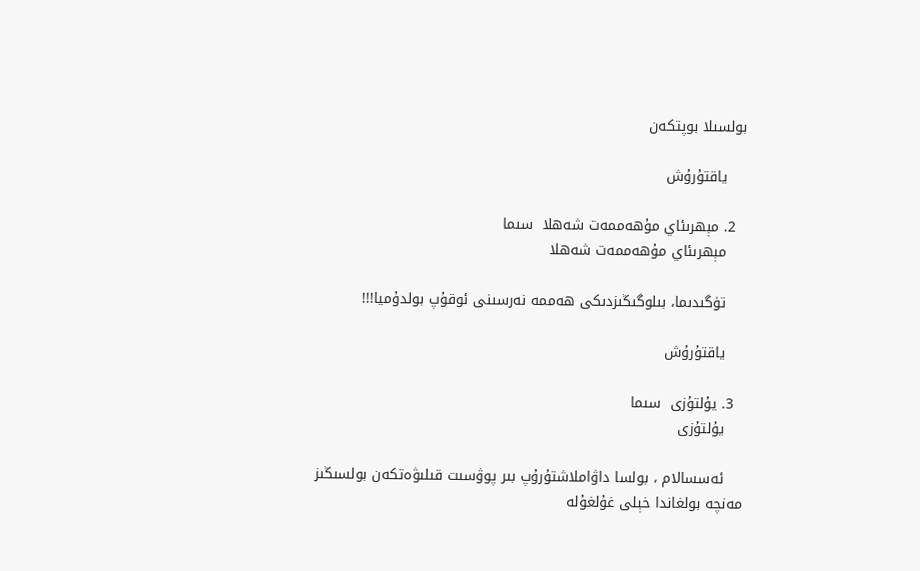بولسىلا بوپتكەن

    ياقتۇرۇش

  2. مېھرىئاي مۇھەممەت شەھلا  سىما
    مېھرىئاي مۇھەممەت شەھلا

    تۈگىدىما، بىلوگىڭىزدىكى ھەممە نەرسىنى ئوقۇپ بولدۇميا!!!

    ياقتۇرۇش

  3. يۇلتۇزى  سىما
    يۇلتۇزى

    ئەسسالام ، بولسا داۋاملاشتۇرۇپ بىر پوۋسىت قىلىۋەتكەن بولسىڭىز مەنچە بولغاندا خېلى غۇلغۇلە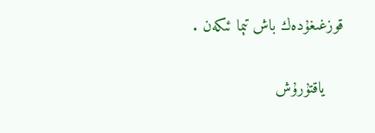قوزغىغۇدەك باش تېما ئىكەن .

    ياقتۇرۇش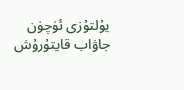يۇلتۇزى ئۈچۈن جاۋاب قايتۇرۇش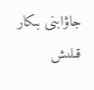جاۋابنى بىكار قىلىش